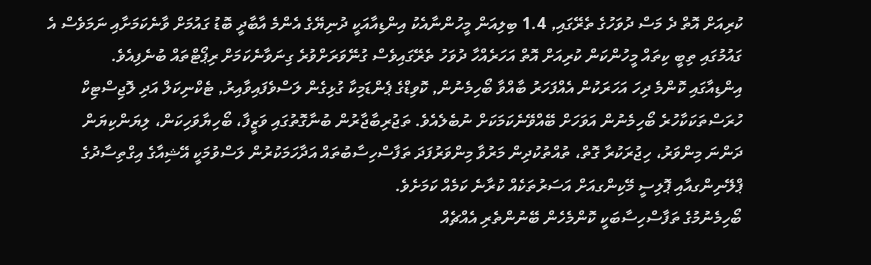ކުރިއަށް އޮތް ދެ މަސް ދުވަހުގެ ތެރޭގައި, 1.4 ބިލިއަން މީހުންނާއެކު އިންޑިއާއަކީ ދުނިޔޭގެ އެންމެ އާބާދީ ބޮޑު ގައުމަށް ވާނެކަމަށާއި ނަމަވެސް އެ ގައުމުގައި ތިބީ ކިތައް މީހުންކަން ކުރިއަށް އޮތް އަހަރެއްހާ ދުވަހު ތެރޭގައިވެސް ގުނޭވަރަށްވުރެ ގިނަވާނެކަމަށް ރިޕޯޓްތައް ބުނެފިއެވެ.
އިންޑިއާގައި ކޮންމެ ދިހަ އަހަރަކުން އެއްފަހަރު ބާއްވާ ބޯހިމެނުން, ކޮވިޑްގެ ޕެންޑަމިކާ ގުޅިގެން ލަސްވެފައިވާއިރު, ޓެކްނިކަލް އަދި ލޮޖިސްޓިކް ހުރަސްތަކަކާހުރެ ބޯހިމެނުން އަވަހަށް ބޭއްވޭނެކަމަކަށް ނުބެލެއެވެ. ތަޖުރިބާޖާރުން ބުނާގޮތުގައި ވަޒީފާ، ބޯހިޔާވަހިކަން، ލިޔަންކިޔަން ދަންނަ މިންވަރު، ހިޖުރަކުރާ ގޮތް، ތުއްތުކުދިން މަރުވާ މިންވަރުފަދަ ތަފާސްހިސާބުތައް އަދާހަމަކުރުން ލަސްވުމަކީ އޭޝިއާގެ އިގްތިސާދުގެ ޕްލޭނިންގއާއި ޕޮލިސީ މޭކިންގއަށް އަސަރުތަކެއް ކުރާނެ ކަމެއް ކަމަށެވެ.
ބޯހިމެނުމުގެ ތަފާސްހިސާބަކީ ކޮންމެހެން ބޭނުންތެރި އެއްޗެއް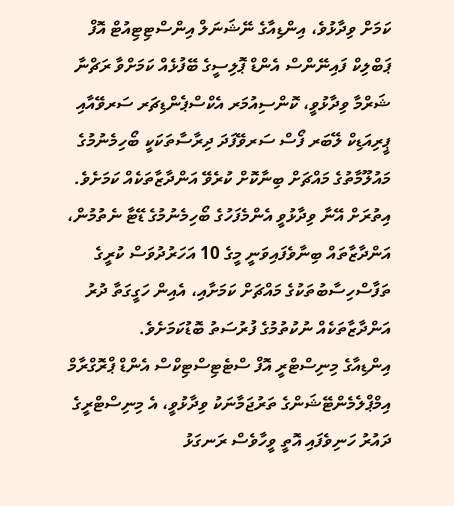ކަމަށް ވިދާޅުވެ، އިންޑިއާގެ ނޭޝަނަލް އިންސްޓިޓިއުޓް އޮފް ޕަބްލިކް ފައިނޭންސް އެންޑް ޕޮލިސީގެ ބޭފުޅެއް ކަމަށްވާ ރަޗްނާ ޝަރްމާ ވިދާޅުވީ، ކޮންސިއުމަރ އެކްސްޕެންޑިޗަރ ސަރވޭއާއި ޕީރިއަޑިކް ލޭބަރ ފޯސް ސަރވޭފަދަ ދިރާސާތަކަކީ ބޯހިމެނުމުގެ މައުލޫމާތުގެ މައްޗަށް ބިނާކޮށް ކުރެވޭ އަންދާޒާތަކެއް ކަމަށެވެ. އިތުރަށް އޭނާ ވިދާޅުވީ އެންމެފަހުގެ ބޯހިމެނުމުގެ ޑޭޓާ ނެތުމުން، އަންދާޒާތައް ބިނާވެފައިވަނީ މީގެ 10 އަހަރުދުވަސް ކުރީގެ ތަފާސްހިސާބުތަކުގެ މައްޗަށް ކަމަށާއި، އެއިން ހަގީގަތާ ދުރު އަންދާޒާތަކެއް ނުކުތުމުގެ ފުރުސަތު ބޮޑުކަމަށެވެ.
އިންޑިއާގެ މިނިސްޓްރީ އޮފް ސްޓެޓިސްޓިކްސް އެންޑް ޕްރޮގްރާމް އިމްޕްލެމެންޓޭޝަންގެ ތަރުޖަމާނަކު ވިދާޅުވީ، އެ މިނިސްޓްރީގެ ދައުރު ހަނިވެފައި އޮތީ ވީހާވެސް ރަނގަޅު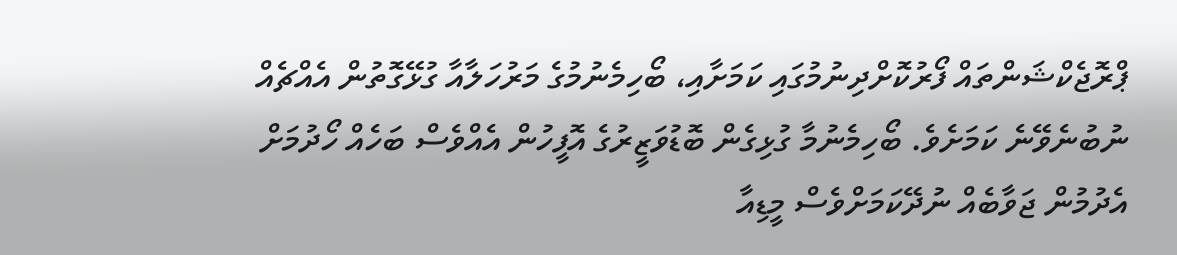ޕްރޮޖެކްޝަންތައް ފޯރުކޮށްދިނުމުގައި ކަމަށާއި، ބޯހިމެނުމުގެ މަރުހަލާއާ ގުޅޭގޮތުން އެއްޗެއް ނުބުނެވޭނެ ކަމަށެވެ. ބޯހިމެނުމާ ގުޅިގެން ބޮޑުވަޒީރުގެ އޮފީހުން އެއްވެސް ބަހެއް ހޯދުމަށް އެދުމުން ޖަވާބެއް ނުދޭކަމަށްވެސް މީޑިއާ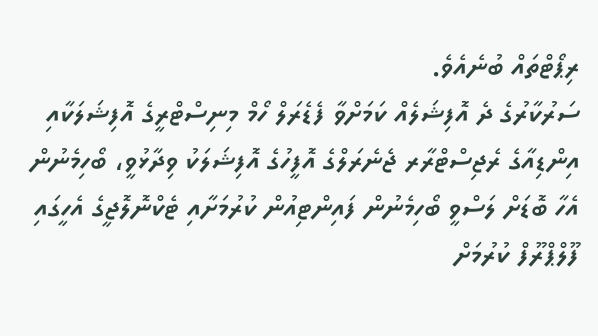ރިޕޯޓްތައް ބުނެއެވެ.
ސަރުކާރުގެ ދެ އޮފިޝަލެއް ކަމަށްވާ ފެޑެރަލް ހޯމް މިނިސްޓްރީގެ އޮފިޝަލަކާއި އިންޑިއާގެ ރެޖިސްޓްރާރ ޖެނެރަލްގެ އޮފީހުގެ އޮފިޝަލަކު ވިދާޅުވީ، ބޯހިމެނުން އެހާ ބޮޑަށް ލަސްވީ ބޯހިމެނުން ފައިންޓިއުން ކުރުމަށާއި ޓެކްނޮލޮޖީގެ އެހީގައި ފޫލްޕްރޫފް ކުރުމަށް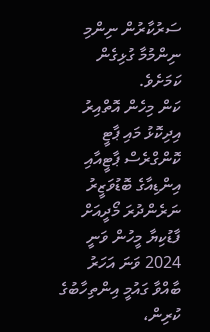ސަރުކާރުން ނިންމި ނިންމުމާ ގުޅިގެން ކަމަށެވެ.
ކަން މިހެން އޮތްއިރު އިދިކޮޅު މައި ޕާޓީ ކޮންގްރެސް ޕާޓީއާއި އިންޑިއާގެ ބޮޑުވަޒީރު ނަރެންދުރަ މޯދީއަށް ފާޑުކިޔާ މީހުން ވަނީ 2024 ވަނަ އަހަރު ބާއްވާ ގައުމީ އިންތިހާބުގެ ކުރިން،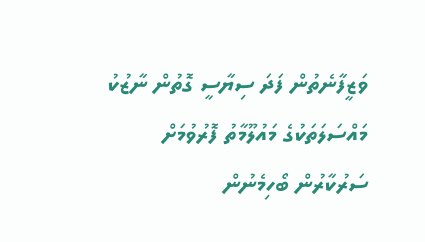ވަޒީފާނެތުން ފަދަ ސިޔާސީ ގޮތުން ނާޒުކު މައްސަލަތަކުގެ މައުލޫމާތު ފޮރުވުމަށް ސަރުކާރުން ބޯހިމެނުން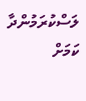ލަސްކުރަމުންދާ ކަމަށް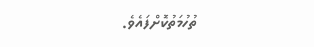ތުހުމަތުކޮށްފައެވެ.